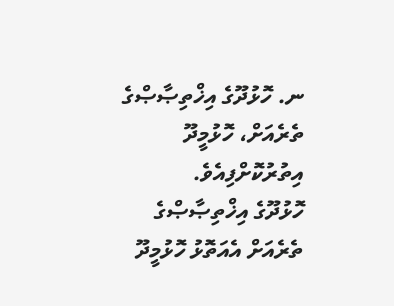ނ. ހޮޅުދޫގެ އިޚްތިޞާޞްގެ ތެރެއަށް، ހޮޅުމީދޫ އިތުރުކޮށްފިއެވެ.
ހޮޅުދޫގެ އިޚްތިޞާޞްގެ ތެރެއަށް އެއަތޮޅު ހޮޅުމީދޫ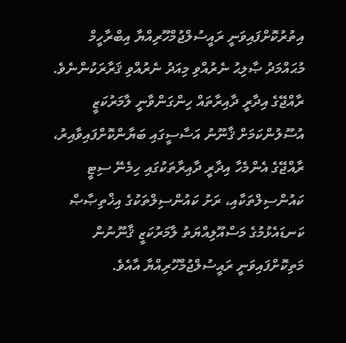އިތުރުކޮށްފައިވަނީ ރައީސުލްޖުމްހޫރިއްޔާ އިބްރާހީމް މުޙައްމަދު ޞާލިޙު ނެރުއްވި މިއަދު ނެރުއްވި ޤަރާރަކުންނެވެ.
ރާއްޖޭގެ އިދާރީ ދާއިރާތައް ހިންގަންވާނީ ލާމަރުކަޒީ އުސޫލުންކަމަށް ޤާނޫނު އަސާސީގައި ބަޔާންކޮށްފައިވާއިރު، ރާއްޖޭގެ އެންމެހާ އިދާރީ ދާއިރާތަކުގައި ހިމެނޭ ސިޓީ ކައުންސިލްތަކާއި، ރަށު ކައުންސިލްތަކުގެ އިޚްތިޞާޞް ކަނޑައެޅުމުގެ މަސްއޫލިއްޔަތު ލާމަރުކަޒީ ޤާނޫނުން މަތިކޮށްފައިވަނީ ރައީސުލްޖުމްހޫރިއްޔާ އާއެވެ.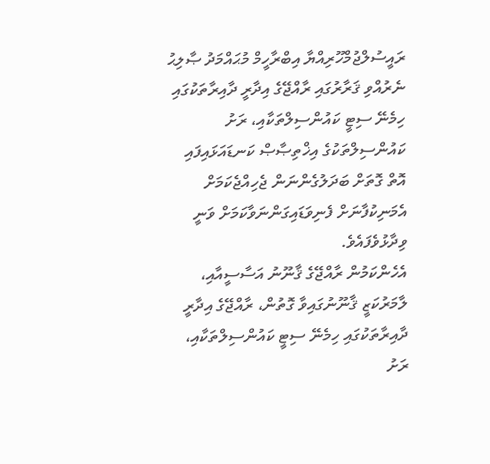ރައީސުލްޖުމްހޫރިއްޔާ އިބްރާހީމް މުޙައްމަދު ޞާލިޙު ނެރުއްވި ޤަރާރުގައި ރާއްޖޭގެ އިދާރީ ދާއިރާތަކުގައި ހިމެނޭ ސިޓީ ކައުންސިލްތަކާއި، ރަށު ކައުންސިލްތަކުގެ އިޚްތިޞާޞް ކަނޑައަޅައިފައި އޮތް ގޮތަށް ބަދަލުގެންނަން ޖެހިއްޖެކަމަށް އެމަނިކުފާނަށް ފެނިވަޑައިގަންނަވާކަމަށް ވަނީ ވިދާޅުވެފައެވެ.
އެހެންކަމުން ރާއްޖޭގެ ޤާނޫނު އަސާސީއާއި، ލާމަރުކަޒީ ޤާނޫނުގައިވާ ގޮތުން، ރާއްޖޭގެ އިދާރީ ދާއިރާތަކުގައި ހިމެނޭ ސިޓީ ކައުންސިލްތަކާއި، ރަށު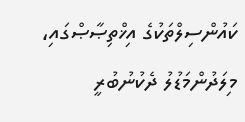ކައުންސިލްތަކުގެ އިޚްތިޞާޞްގައި، މިލަދުންމަޑުލު ދެކުނުބުރީ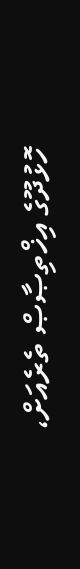ހޮޅުދޫގެ އިޚްތިޞާޞް ތެރެއަށް،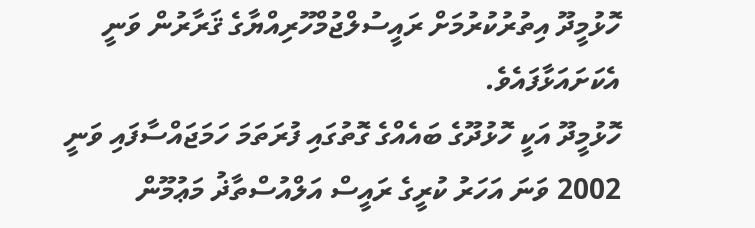ހޮޅުމީދޫ އިތުރުކުރުމަށް ރައީސުލްޖުމްހޫރިއްޔާގެ ޤަރާރުން ވަނީ އެކަށައަޅާފައެވެ.
ހޮޅުމީދޫ އަކީ ހޮޅުދޫގެ ބައެއްގެ ގޮތުގައި ފުރަތަމަ ހަމަޖައްސާފައި ވަނީ 2002 ވަނަ އަހަރު ކުރީގެ ރައީސް އަލްއުސްތާޛު މަޢުމޫން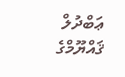ޢަބްދުލް ޤައްޔޫމްގެ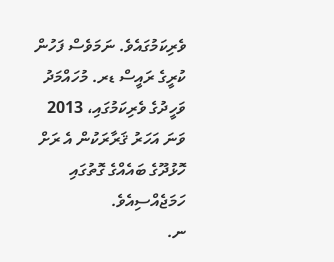ވެރިކަމުގައެވެ. ނަމަވެސް ފަހުން ކުރީގެ ރައީސް ޑރ. މުހައްމަދު ވަހީދުގެ ވެރިކަމުގައި، 2013 ވަނަ އަހަރު ޤަރާރަކުން އެ ރަށް ހޮޅުދޫގެ ބައެއްގެ ގޮތުގައި ހަމަޖެއްސިއެވެ.
ނ.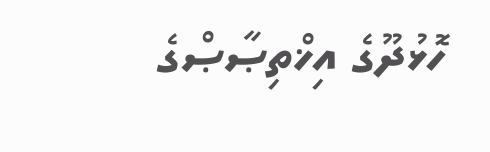ހޮޅުދޫގެ އިޚްތިޞާޞްގެ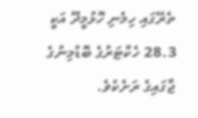ތެރޭގައި ހިމެނި ހޮޅުމީދޫ އަކީ 28.3 ހެކްޓަރުގެ ބޮޑުމިނުގެ ޖާގައިގެ ރަށެކެވެ.